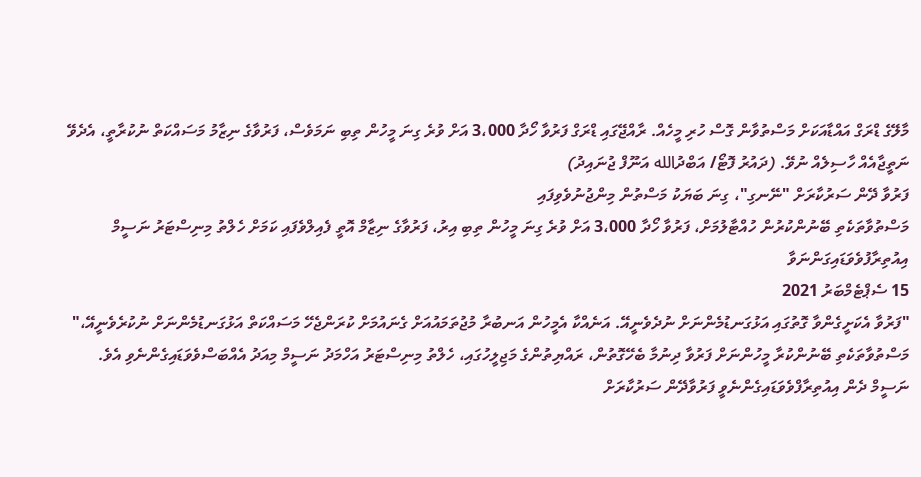މާލޭގެ ޑްރަގް އައްޑާއަކަށް މަސްތުވާން ގޮސް ހުރި މީހެއް. ރާއްޖޭގައި ޑްރަގް ފަރުވާ ހޯދާ 3،000 އަށް ވުރެ ގިނަ މީހުން ތިބި ނަމަވެސް، ފަރުވާގެ ނިޒާމު މަސައްކަތް ނުކުރާތީ، އެދެވޭ ނަތީޖާއެއް ހާސިލެއް ނުވޭ. (ދައުރު ފޮޓޯ/ އަބްދުالله އަނޫފް ޖުނައިދު)
ފަރުވާ ދޭން ސަރުކާރަށް "ނޭނގި"، ގިނަ ބަޔަކު މަސްތުން މިންޖުނުވެވިފައި
މަސްތުވާތަކެތި ބޭނުންކުރުން ހުއްޓާލުމަށް، ފަރުވާ ހޯދާ 3،000 އަށް ވުރެ ގިނަ މީހުން ތިބި އިރު، ފަރުވާގެ ނިޒާމް އޮތީ ފެއިލްވެފައި ކަމަށް ހެލްތު މިނިސްޓަރު ނަސީމް އިއުތިރާފުވެވަޑައިގަންނަވާ
15 ސެޕްޓެމްބަރު 2021
"ފަރުވާ އެކަށީގެންވާ ގޮތުގައި އަޅުގަނޑުމެންނަށް ނުދެވެނީއޭ. އަނެއްކާ އެމީހުން އަނބުރާ މުޖުތަމައުއަށް ގެނައުމަށް ކުރަންޖެހޭ މަސައްކަތް އަޅުގަނޑުމެންނަށް ނުކުރެވެނީއޭ،" މަސްތުވާތަކެތި ބޭނުންކުރާ މީހުންނަށް ފަރުވާ ދިނުމާ ބެހޭގޮތުން، ރައްޔިތުންގެ މަޖިލީހުގައި، ހެލްތު މިނިސްޓަރު އަހްމަދު ނަސީމް މިއަދު އެއްބަސްވެވަޑައިގެންނެވި އެވެ.
ނަސީމް ދެން އިއުތިރާފްވެވަޑައިގެންނެވީ ފަރުވާދޭން ސަރުކާރަށް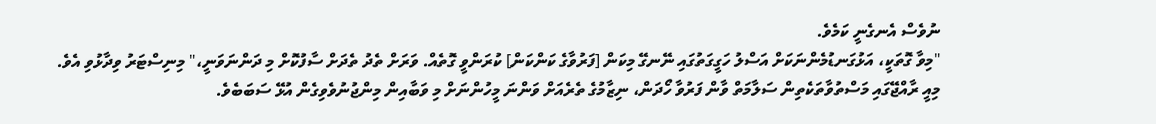ނުވެސް އެނގެނީ ކަމެވެ.
"މިވާ ގޮތަކީ، އަޅުގަނޑުމެންނަކަށް އަސްލު ހަގީގަތުގައި ނޭނގޭ މިކަން [ފަރުވާގެ ކަންކަން] ކުރަންވީ ގޮތެއް. ވަރަށް ތެދު ތެދަށް ސާފުކޮށް މި ދަންނަވަނީ،" މިނިސްޓަރު ވިދާޅުވި އެވެ.
މިއީ ރާއްޖޭގައި މަސްތުވާތަކެތިން ސަލާމަތް ވާން ފަރުވާ ހޯދަން، ނިޒާމުގެ ތެރެއަށް ވަންނަ މީހުންނަށް މި ވަބާއިން މިންޖުނުވެވިގެން އުޅޭ ސަބަބެވެ.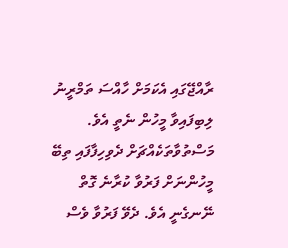ރާއްޖޭގައި އެކަމަށް ހާއްސަ ތަމްރީނު ލިބިފައިވާ މީހުން ނެތީ އެވެ. މަސްތުވާތަކެއްޗަށް ދެވިހިފާފައި ތިބޭ މީހުންނަށް ފަރުވާ ކުރާނެ ގޮތް ނޭނގެނީ އެވެ. ދެވޭ ފަރުވާ ވެސް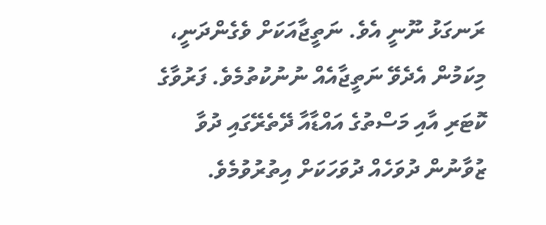ރަނގަޅު ނޫނީ އެވެ. ނަތީޖާއަކަށް ވެގެންދަނީ، މިކަމުން އެދެވޭ ނަތީޖާއެއް ނުނުކުތުމެވެ. ފަރުވާގެ ކޮޓަރި އާއި މަސްތުގެ އައްޑާއާ ދޭތެރޭގައި ދުވާ ޒުވާނުން ދުވަހެއް ދުވަހަކަށް އިތުރުވުމެވެ.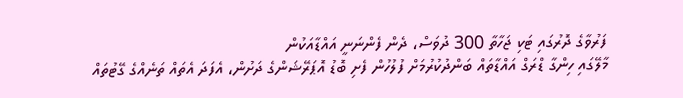ފަރުވާގެ ދޮރުގައި ޓަކި ޖަހާތާ 300 ދުވަސް، ދެން ފެންނަނީ އައްޑާއަކުން
މާލޭގައި ހިންގާ ޑްރަގް އައްޑާތައް ބަންދުކުރުމަށް ފުލުހުން ފެށި ބޮޑު އޮޕަރޭޝަންގެ ދަށުން، އެފަދަ އެތައް ތަނެއްގެ ގޭޓުތައް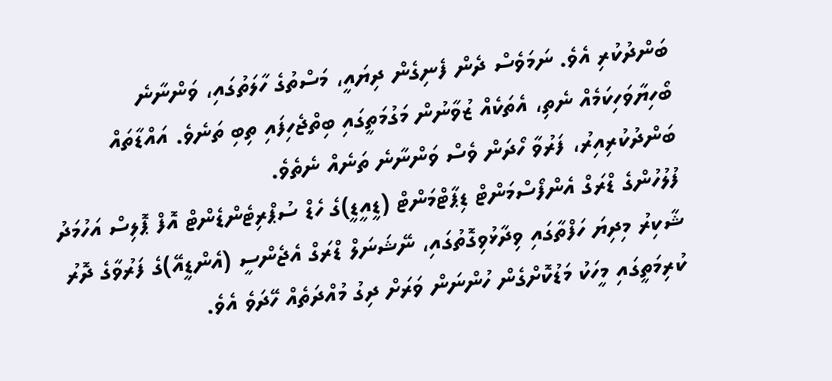ބަންދުކުރި އެވެ. ނަމަވެސް ދެން ފެނިގެން ދިޔައީ، މަސްތުގެ ހާލަތުގައި، ވަންނާނެ ބޯހިޔާވަހިކަމެއް ނެތި، އެތަކެއް ޒުވާނުން މަގުމަތީގައި ބިތްޖެހިފައި ތިބި ތަނެވެ. އައްޑާތައް ބަންދުކުރިއިރު، ފަރުވާ ހޯދަން ވެސް ވަންނާނެ ތަނެއް ނެތެވެ.
ފުލުހުންގެ ޑްރަގް އެންފޯސްމަންޓް ޑިޕާޓްމަންޓް (ޑީއީޑީ)ގެ ހެޑް ސުޕްރިޓެންޑެންޓް އޮފް ޕޮލިސް އަހުމަދު ޝާކިރު މިދިޔަ ހަފްތާގައި ވިދާޅުވިގޮތުގައި، ނޭޝަނަލް ޑްރަގް އެޖެންސީ (އެންޑީއޭ)ގެ ފަރުވާގެ ދޮރު ކުރިމަތީގައި މީހަކު މަޑުކޮށްގެން ހުންނަން ވަރަށް ދިގު މުއްދަތެއް ހޭދަވެ އެވެ.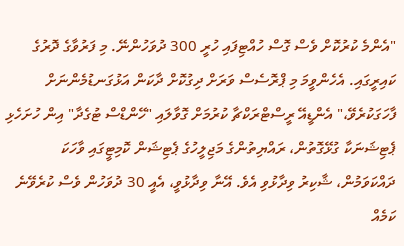"އެންމެ ކުރުކޮށް ވެސް ގޮސް ހުއްޓިފައި ހުރީ 300 ދުވަހުންނޭ. މި ފަރުވާގެ ދޮރުގެ ކައިރީގައި. އެހެންވީމަ މި ޕްރޮސެސް ވަރަށް ދިގުކޮށް ދާކަން އަޅުގަނޑުމެންނަށް ފާހަގަކުރެވޭ،" އެންޑީއޭ ރީސްޓްރަކްޗާ ކުރުމަށް ގޮވާލައި "ހޭންޑްސް ޓުގެދާ" އިން ހުށަހެޅި ޕެޓިޝަނަކާ ގުޅޭގޮތުން، ރައްޔިތުންގެ މަޖިލީހުގެ ޕެޓިޝަން ކޮމިޓީގައި ވާހަކަ ދައްކަވަމުން، ޝާކިރު ވިދާޅުވި އެވެ. އޭނާ ވިދާޅުވީ، އެއީ 30 ދުވަހުން ވެސް ކުރެވޭނެ ކަމެއް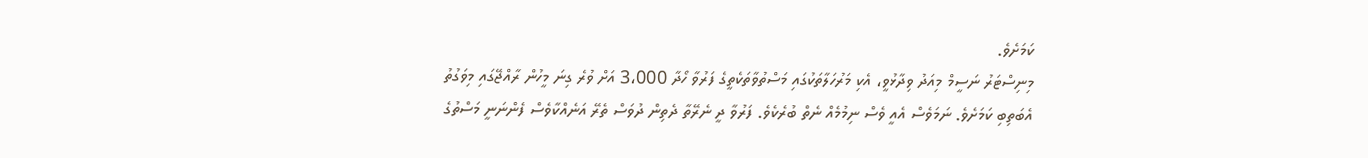ކަމަށެވެ.
މިނިސްޓަރު ނަސީމް މިއަދު ވިދާޅުވީ، އެކި މަރުހަލާތަކުގައި މަސްތުވާތަކެތީގެ ފަރުވާ ހޯދާ 3،000 އަށް ވުރެ ގިނަ މީހުން ރާއްޖޭގައި މިވަގުތު އެބަތިބި ކަމަށެވެ. ނަމަވެސް އެއީ ވެސް ނިމުމެއް ނެތް ބުރެކެވެ. ފަރުވާ ދީ ނެރޭތާ ދެތިން ދުވަސް ތެރޭ އަނެއްކާވެސް ފެންނަނީ މަސްތުގެ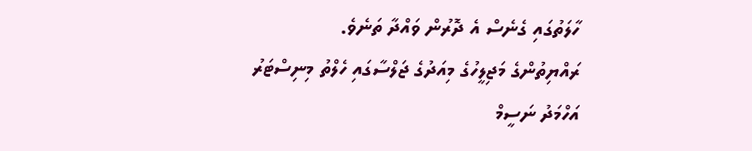ހާލަތުގައި ގެނެސް އެ ދޮރުން ވައްދާ ތަނެވެ.
ރައްޔިތުންގެ މަޖިލީހުގެ މިއަދުގެ ޖަލްސާގައި ހެލްތު މިނިސްޓަރު އަހްމަދު ނަސީމް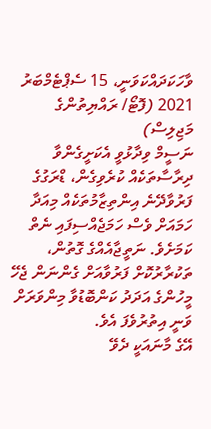ވާހަކަދައްކަވަނީ، 15 ސެޕްޓެމްބަރު 2021 (ފޮޓޯ/ ރައްޔިތުންގެ މަޖިލިސް)
ނަސީމް ވިދާޅުވީ އެކަށީގެންވާ ދިރާސާތަކެއް ކުރެވިގެން، ޑްރަގުގެ ފަރުވާދޭނެ އިންތިޒާމުތަކެއް މިއަދާ ހަމައަށް ވެސް ހަމަޖެއްސިފައި ނެތް ކަމަށެވެ. ނަތީޖާއެއްގެ ގޮތުން، ތަކުރާރުކޮށް ފަރުވާއަށް ގެންނަން ޖެހޭ މީހުންގެ އަދަދު ކަންބޮޑުވާ މިންވަރަށް ވަނީ އިތުރުވެފަ އެވެ.
އޭގެ މާނައަކީ ދެވޭ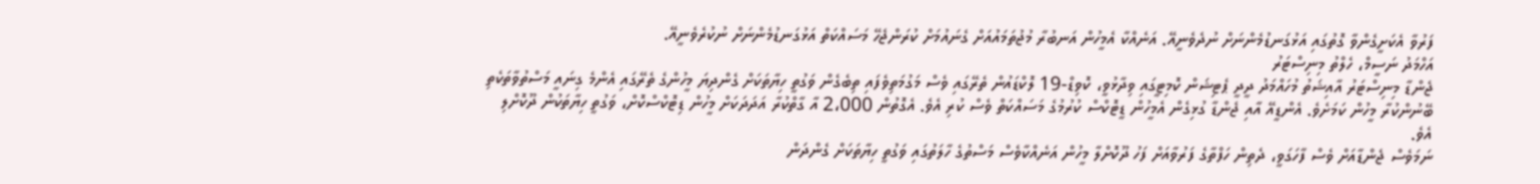ފަރުވާ އެކަށީގެންވާ ގޮތުގައި އަޅުގަނޑުމެންނަށް ނުދެވެނީއޭ. އަނެއްކާ އެމީހުން އަނބުރާ މުޖުތަމައުއަށް ގެނައުމަށް ކުރަންޖެހޭ މަސައްކަތް އަޅުގަނޑުމެންނަށް ނުކުރެވެނީއޭ.
އަހްމަދު ނަސީމް، ހެލްތު މިނިސްޓަރު
ޖެންޑާ މިނިސްޓަރު އާއިޝަތު މުހައްމަދު ދީދީ ޕެޓިޝަން ކޮމިޓީގައި ވިދާޅުވީ، ކޮވިޑް-19 ލޮކްޑައުން ތެރޭގައި ވެސް މަގުމަތިވެފައި ތިބެގެން ވަގުތީ ހިޔާތަކަށް ގެންދިޔަ މީހުންގެ ތެރޭގައި އެންމެ ގިނައީ މަސްތުވާތަކެތި ބޭނުންކުރާ މީހުން ކަމަށެވެ. އެންޑީއޭ އާއި ޖެންޑާ ގުޅިގެން އެމީހުން ޑީޓޮކްސް ކުރުމުގެ މަސައްކަތް ވެސް ކުރި އެވެ. އެގޮތުން 2،000 އާ ގާތްކުރާ އަދަދަކަށް މީހުން ޑިޓޮކްސްކޮށް، ވަގުތީ ހިޔާތަކުން ދޫކޮށްލި އެވެ.
ނަމަވެސް ޖެންޑާއަށް ވެސް ފާހަގަވީ، ދެތިން ހަފްތާގެ ފަރުވާއަށް ފަހު ދޫކޮށްލާ މީހުން އަނެއްކާވެސް މަސްތުގެ ހާލަތުގައި ވަގުތީ ހިޔާތަކަށް ގެންދަން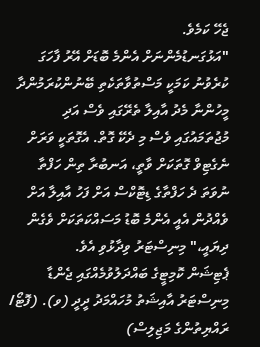ޖެހޭ ކަމެވެ.
"އަޅުގަނޑުމެންނަށް އެންމެ ބޮޑަށް އޭރު ފާހަގަ ކުރެވުނު ކަމަކީ މަސްތުވާތަކެތި ބޭނުންކުރަމުންދާ މީހުންނާ މެދު އާއިލާ ތެރޭގައި ވެސް އަދި މުޖުތަމައުގައި ވެސް މި ދެކޭ ގޮތް. އެގޮތަކީ ވަރަށް ނެގެޓިވް ގޮތަކަށް ވާތީ، އަނބުރާ ތިން ހަފްތާ ނުވަތަ ދެ ހަފްތާގެ ޑިޓޮކްސް އަށް ފަހު އާއިލާ އަށް ވެއްދުން އެއީ އެންމެ ބޮޑު މަސައްކަތަކަށް ވެގެން ދިޔައީ،" މިނިސްޓަރު ވިދާޅުވި އެވެ.
ޕެޓިޝަން ކޮމިޓީގެ ބައްދަލުވުމެއްގައި ޖެންޑާ މިނިސްޓަރު އާއިޝަތު މުހައްމަދު ދީދީ (ވ). (ފޮޓޯ/ ރައްޔިތުންގެ މަޖިލިސް)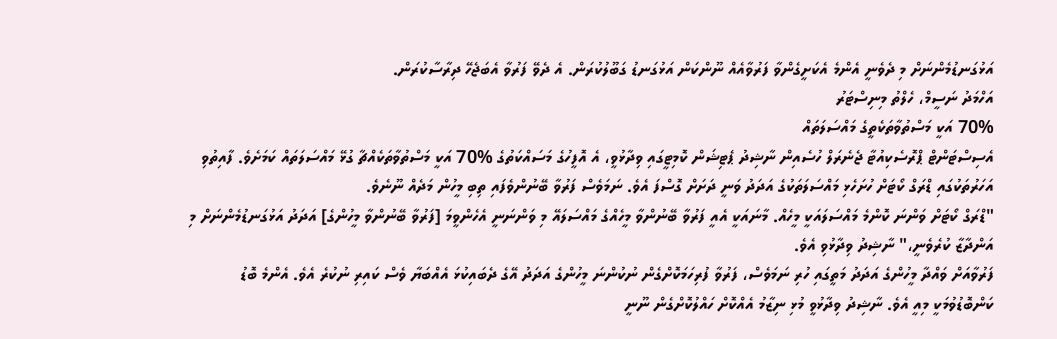އަޅުގަނޑުމެންނަށް މި ދެވެނީ އެންމެ އެކަށީގެންވާ ފަރުވާއެއް ނޫންކަން އަޅުގަނޑު ގަބޫލުކުރަން. އެ ދެވޭ ފަރުވާ އެބަޖެހޭ ދިރާސާކުރަން.
އަހްމަދު ނަސީމް، ހެލްތު މިނިސްޓަރު
70% އަކީ މަސްތުވާތަކެތީގެ މައްސަލަތައް
އެސިސްޓަންޓް ޕްރޮސެކިއުޓާ ޖެނެރަލް ހުސެއިން ނާޝިދު ޕެޓިޝަން ކޮމިޓީގައި ވިދާޅުވީ، އެ އޮފީހުގެ މަސައްކަތުގެ %70 އަކީ މަސްތުވާތަކެއްޗާ ގުޅޭ މައްސަލަތައް ކަމަށެވެ. ފާއިތުވި އަހަރުތަކުގައި ޑްރަގް ކޯޓަށް ހުށަހެޅި މައްސަލަތަކުގެ އަދަދު ވަނީ ދަށަށް ގޮސްފަ އެވެ. ނަމަވެސް ފަރުވާ ބޭނުންވެފައި ތިބި މީހުން މަދެއް ނޫނެވެ.
"ޑްރަގް ކޯޓަށް ވަންނަ ކޮންމެ މައްސަލައަކީ މީހެއް. މާނައަކީ އެއީ ފަރުވާ ބޭނުންވާ މީހެއްގެ މައްސަލައޭ މި ވަންނަނީ އެހެންވީމަ [ފަރުވާ ބޭނުންވާ މީހުންގެ] އަދަދު އަޅުގަނޑުމެންނަށް މި އަންދާޒާ ކުރެވެނީ،" ނާޝިދު ވިދާޅުވި އެވެ.
ފަރުވާއަށް ވައްދާ މީހުންގެ އަދަދު މަތީގައި ހުރި ނަމަވެސް، ފަރުވާ ފުރިހަމަކޮށްގެން ނުކުންނަ މީހުންގެ އަދަދު އޭގެ ދެބައިކުޅަ އެއްބަޔާ ވެސް ކައިރި ނުކުރެ އެވެ. އެންމެ ބޮޑު ކަންބޮޑުވުމަކީ މިއީ އެވެ. ނާޝިދު ވިދާޅުވީ މުޅި ނިޒާމު އެއްކޮށް ހައްލުކޮށްގެން ނޫނީ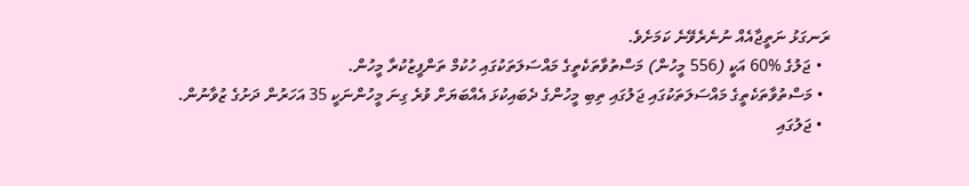ރަނގަޅު ނަތީޖާއެއް ނުނެރެވޭނެ ކަމަށެވެ.
  • ޖަލުގެ %60 އަކީ (556 މީހުން) މަސްތުވާތަކެތީގެ މައްސަލަތަކުގައި ހުކުމް ތަންފީޒުކުރާ މީހުން.
  • މަސްތުވާތަކެތީގެ މައްސަލަތަކުގައި ޖަލުގައި ތިބި މީހުންގެ ދެބައިކުޅަ އެއްބަޔަށް ވުރެ ގިނަ މީހުންނަކީ 35 އަހަރުން ދަށުގެ ޒުވާނުން.
  • ޖަލުގައި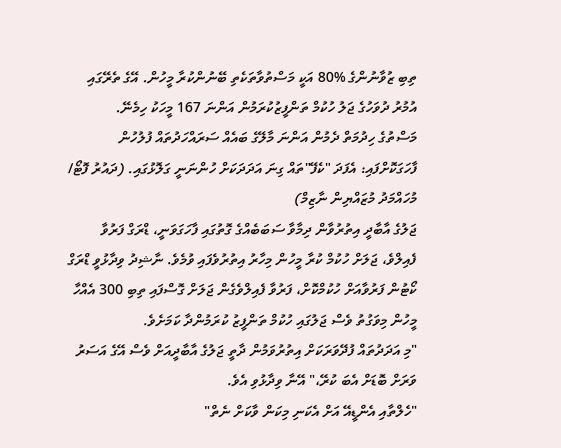ތިބި ޒުވާނުންގެ %80 އަކީ މަސްތުވާތަކެތި ބޭނުންކުރާ މީހުން. އޭގެ ތެރޭގައި އުމުރު ދުވަހުގެ ޖަލު ހުކުމް ތަންފީޒުކުރަމުން އަންނަ 167 މީހަކު ހިމެނޭ.
މަސްތުގެ ހިދުމަތް ދެމުން އަންނަ މާލޭގެ ބައެއް ސަރައްހަދުތައް ފުލުހުން ފާހަގަކޮށްފައި: އެފަދަ "ކެފޭ"ތައް ގިނަ އަދަދަކަށް ހުންނަނީ ގަލޮޅުގައި. (ދައުރު ފޮޓޯ/ މުހައްމަދު މުޒައްޔިން ނާޒިމް)
ޖަލުގެ އާބާދީ އިތުރުވާން ދިމާވާ ސަބަބެއްގެ ގޮތުގައި ފާހަގަވަނީ، ޑްރަގް ފަރުވާ ފެއިލްވެ، ޖަލަށް ހުކުމް ކުރާ މީހުން މިހާރު އިތުރުވެފައި ވުމެވެ. ނާޝިދު ވިދާޅުވީ ޑްރަގް ކޯޓުން ފަރުވާއަށް ހުކުމްކޮށް، ފަރުވާ ފެއިލްވެގެން ޖަލަށް ގޮސްފައި ތިބި 300 އެއްހާ މީހުން މިވަގުތު ވެސް ޖަލުގައި ހުކުމް ތަންފީޒު ކުރަމުންދާ ކަމަށެވެ.
"މި އަދަދުތައް ފުދޭވަރަކަށް އިތުރުވަމުން ދާތީ ޖަލުގެ އާބާދީއަށް ވެސް އޭގެ އަސަރު ވަރަށް ބޮޑަށް އެބަ ކުރޭ،" އޭނާ ވިދާޅުވި އެވެ.
"ހެލްތާއި އެންޑީއޭ އަށް އެކަނި މިކަން ވާކަށް ނެތް"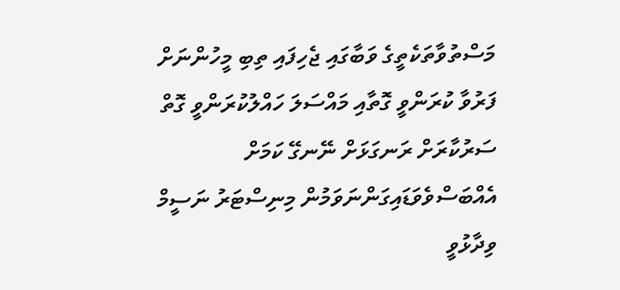މަސްތުވާތަކެތީގެ ވަބާގައި ޖެހިފައި ތިބި މީހުންނަށް ފަރުވާ ކުރަންވީ ގޮތާއި މައްސަލަ ހައްލުކުރަންވީ ގޮތް ސަރުކާރަށް ރަނގަޅަށް ނޭނގޭ ކަމަށް އެއްބަސްވެވަޑައިގަންނަވަމުން މިނިސްޓަރު ނަސީމް ވިދާޅުވީ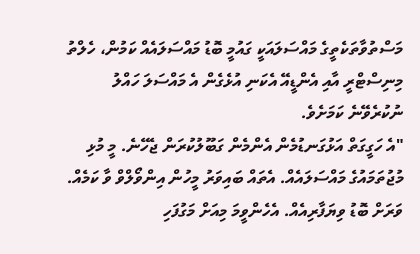މަސްތުވާތަކެތީގެ މައްސަލައަކީ ގައުމީ ބޮޑު މައްސަލައެއް ކަމުން، ހެލްތު މިނިސްޓްރީ އާއި އެންޑީއޭ އެކަނި އުޅެގެން އެ މައްސަލަ ހައްލު ނުކުރެވޭނެ ކަމަށެވެ.
"އެ ހަގީގަތް އަޅުގަނޑުމެން އެންމެން ގަބޫލުކުރަން ޖެހޭނެ. މީ މުޅި މުޖުތަމައުގެ މައްސަލައެއް. އެތައް ބައިވަރު މީހުން އިންވޯލްވް ވާ ކަމެއް. ވަރަށް ބޮޑު ވިޔަފާރިއެއް. އެހެންވީމަ މިއަށް މަގުފަހި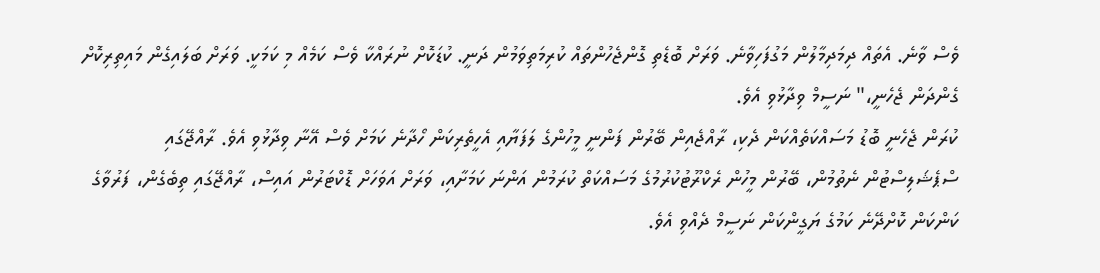ވެސް ވާނެ. އެތައް ދިމަދިމާލުން މަގުފަހިވާނެ. ވަރަށް ބޮޑެތި ގޮންޖެހުންތައް ކުރިމަތިވަމުން ދަނީ. ކުޑަކޮށް ނުރައްކާ ވެސް ކަމެއް މި ކަމަކީ. ވަރަށް ބަލައިގެން މައިތިރިކޮށް ގެންދަން ޖެހެނީ،" ނަސީމް ވިދާޅުވި އެވެ.
ކުރަން ޖެހެނީ ބޮޑު މަސައްކަތެއްކަން ދެކި، ރާއްޖެއިން ބޭރުން ފަންނީ މީހުންގެ ލަފަޔާއި އެހީތެރިކަން ހޯދާނެ ކަމަށް ވެސް އޭނާ ވިދާޅުވި އެވެ. ރާއްޖޭގައި ސްޕެޝަލިސްޓުން ނެތުމުން، ބޭރުން މީހުން ރެކްރޫޓުކުރުމުގެ މަސައްކަތް ކުރަމުން އަންނަ ކަމަށާއި، ވަރަށް އަވަހަށް ޑޮކްޓަރުން އައިސް، ރާއްޖޭގައި ތިބެގެން، ފަރުވާގެ ކަންކަން ކޮށްދޭނެ ކަމުގެ ޔަގީންކަން ނަސީމް ދެއްވި އެވެ.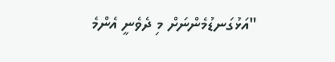"އަޅުގަނޑުމެންނަށް މި ދެވެނީ އެންމެ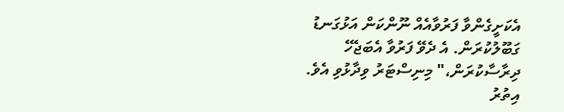އެކަށީގެންވާ ފަރުވާއެއް ނޫންކަން އަޅުގަނޑު ގަބޫލުކުރަން. އެ ދެވޭ ފަރުވާ އެބަޖެހޭ ދިރާސާކުރަން،" މިނިސްޓަރު ވިދާޅުވި އެވެ.
އިތުރު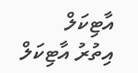އާޓިކަލް
އިތުރު އާޓިކަލް